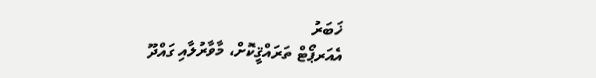ޚަބަރު
އެއަރޕޯޓް ތަރައްޤީކޮށް، މާވާރުލާއި ގައްދޫ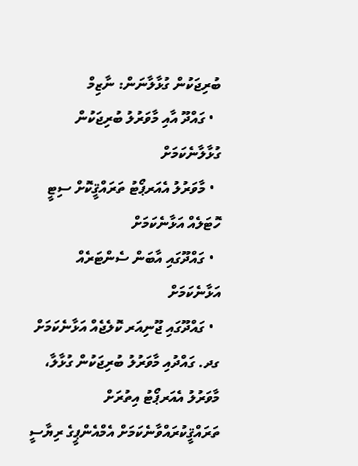ބުރިޖަކުން ގުޅާލާނަން: ނާޒިމް
  • ގައްދޫ އާއި މާވަރުލު ބުރިޖަކުން ގުޅާލާނެކަމަށް
  • މާވަރުލު އެއަރޕޯޓު ތަރައްޤީކޮށް ސިޓީ ހޮޓަލެއް އަޅާނެކަމަށް
  • ގައްދޫގައި އާބަން ސެންޓަރެއް އަޅާނެކަމަށް
  • ގައްދޫގައި ޖޫނިއަރ ކޮލެޖެއް އަޅާނެކަމަށް
ގދ. ގައްދުއި މާވަރުލު ބުރިޖަކުން ގުޅާލާ، މާވަރުލު އެއަރޕޯޓު އިތުރަށް ތަރައްޤީކުރައްވާނެކަމަށް އެމްއެންޕީގެ ރިޔާސީ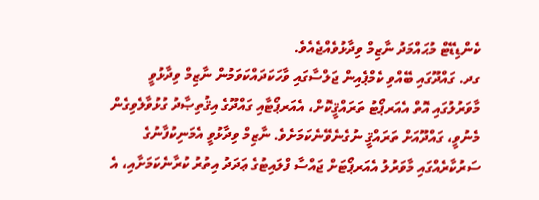ކެންޑިޑޭޓް މުޙައްމަދު ނާޒިމް ވިދާޅުވެއްޖެއެވެ.
ގދ. ގައްދޫގައި ބޭއްވި ކެމްޕެއިން ޖަލްސާގައި ވާހަކަދައްކަވަމުން ނާޒިމް ވިދާޅުވީ މާވަރުލުގައި އޮތް އެއަރޕޯޓު ތަރައްޤީކޮށް، އެއަރޕޯޓާއި ގައްދޫގެ އިޤުތިޞާދު ގުޅުވާލެވިގެން މެނުވީ، ގައްދޫއަށް ތަރައްޤީ ނުގެނެވޭނެކަމަށެވެ. ނާޒިމް ވިދާޅުވީ އެމަނިކުފާނުގެ ސަރުކާރެއްގައި މާވަރުލު އެއަރޕޯޓަށް ޖައްސާ ފްލައިޓުގެ ޢަދަދު އިތުރު ކުރާނެކަމަށާއި، އެ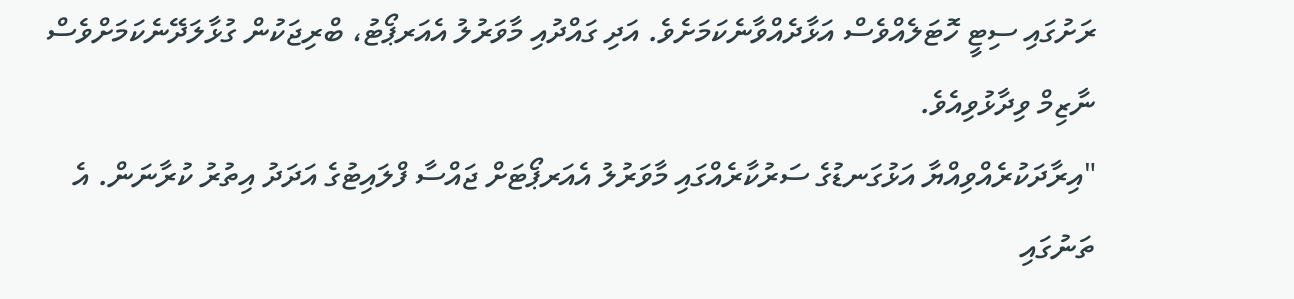ރަށުގައި ސިޓީ ހޮޓަލެއްވެސް އަޅާދެއްވާނެކަމަށެވެ. އަދި ގައްދުއި މާވަރުލު އެއަރޕޯޓު، ބްރިޖަކުން ގުޅާލަދޭނެކަމަށްވެސް ނާޒިމް ވިދާޅުވިއެވެ.
"އިރާދަކުރެއްވިއްޔާ އަޅުގަނޑުގެ ސަރުކާރެއްގައި މާވަރުލު އެއަރޕޯޓަށް ޖައްސާ ފްލައިޓުގެ އަދަދު އިތުރު ކުރާނަން. އެ ތަނުގައި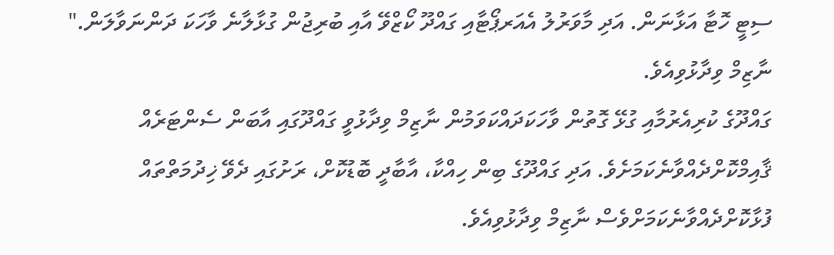ސިޓީ ހޮޓާ އަޅާނަން. އަދި މާވަރުލު އެއަރޕޯޓާއި ގައްދޫ ކޯޒްވޭ އާއި ބުރިޖުން ގުޅާލާނެ ވާހަކަ ދަންނަވާލަން." ނާޒިމް ވިދާޅުވިއެވެ.
ގައްދޫގެ ކުރިއެރުމާއި ގުޅޭ ގޮތުން ވާހަކަދައްކަވަމުން ނާޒިމް ވިދާޅުވީ ގައްދޫގައި އާބަން ސެންޓަރެއް ޤާއިމްކޮށްދެއްވާނެކަމަށެވެ. އަދި ގައްދޫގެ ބިން ހިއްކާ، އާބާދީ ބޮޑުކޮށް، ރަށުގައި ދެވޭ ޚިދުމަތްތައް ފުޅާކޮށްދެއްވާނެކަމަށްވެސް ނާޒިމް ވިދާޅުވިއެވެ.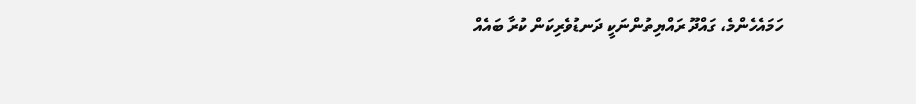ހަމައެހެންމެ، ގައްދޫ ރައްޔިތުންނަކީ ދަނޑުވެރިކަން ކުރާ ބައެއް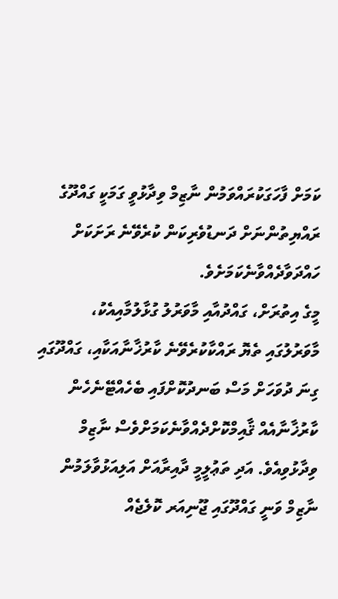ކަމަށް ފާހަގަކުރައްވަމުން ނާޒިމް ވިދާޅުވީ ގަމަކީ ގައްދޫގެ ރައްޔިތުންނަށް ދަނޑުވެރިކަން ކުރެވޭނެ ރަށަކަށް ހައްދަވާދެއްވާނެކަމަށެވެ.
މީގެ އިތުރަށް، ގައްދުއާއި މާވަރުލު ގުޅާލުމާއިއެކު، މާވަރުލުގައި ތެޔޮ ރައްކާކުރެވޭނެ ކާރުޚާނާއަކާއި، ގައްދޫގައި ގިނަ ދުވަހަށް މަސް ބަނދުކޮށްފައި ބެހެއްޓޭނެހެން ކާރުޚާނާއެއް ޤާއިމްކޮށްދެއްވާނެކަމަށްވެސް ނާޒިމް ވިދާޅުވިއެވެ. އަދި ތަޢުލީމީ ދާއިރާއަށް އަލިއަޅުވާލަމުން ނާޒިމް ވަނީ ގައްދޫގައި ޖޫނިއަރ ކޮލެޖެއް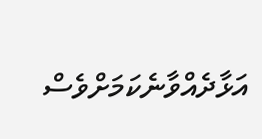އަޅާދެއްވާނެކަމަށްވެސް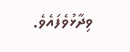ވިދާޅުވެފައެވެ.